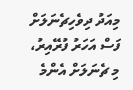މިއަދު ދިވެހިޗެނަލަށް ފަސް އަހަރު ފުރޭއިރު، މި ޗެނަލަށް އެންމެ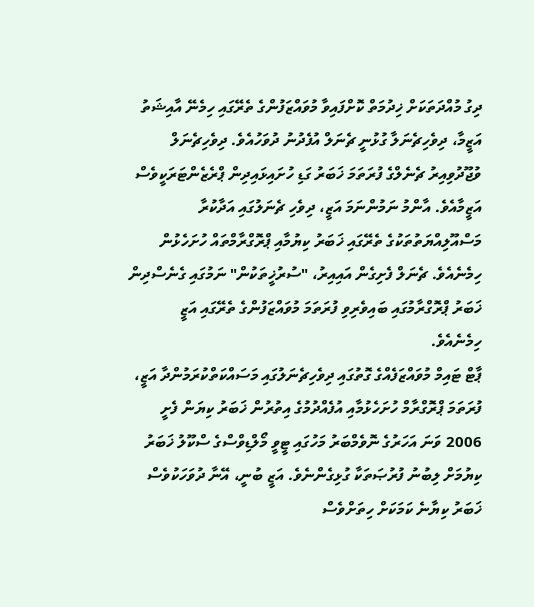ދިގު މުއްދަތަކަށް ޚިދުމަތް ކޮށްފައިވާ މުވައްޒަފުންގެ ތެރޭގައި ހިމެނޭ އާއިޝަތު އަޒީމާ، ދިވެހިޗެނަލާ ގުޅުނީ ޗެނަލް އުފެދުނު ދުވަހުއެވެ. ދިވެހިޗެނަލް ވުޖޫދުވިއިރު ޗެނެލްގެ ފުރަތަމަ ޚަބަރު ގަޑި ހުށައިޅައިދިން ޕްރެޒެންޓަރަކީވެސް އަޒީމާއެވެ. އާންމު ނަމުންނަމަ އަޒީ، ދިވެހި ޗެނަލުގައި އަދާކުރާ މަސްއޫލިއްޔަތުތަކުގެ ތެރޭގައި ޚަބަރު ކިޔުމާއި ޕްރޮގްރާމްތައް ހުށަހެޅުން ހިމެނެއެވެ. ޗެނަލް ފެށިގެން އައިއިރު، "ސުރުޚީތަކުން" ނަމުގައި ގެނެސްދިން ޚަބަރު ޕްރޮގްރާމުގައި ބައިވެރިވި ފުރަތަމަ މުވައްޒަފުންގެ ތެރޭގައި އަޒީ ހިމެނެއެވެ.
ޕާޓް ޓައިމް މުވައްޒަފެއްގެ ގޮތުގައި ދިވެހިޗެނަލުގައި މަސައްކަތްކުރަމުންދާ އަޒީ، ފުރަތަމަ ޕްރޮގްރާމް ހުށަހެޅުމާއި އުފެއްދުމުގެ އިތުރުން ޚަބަރު ކިޔަން ފެށީ 2006 ވަނަ އަހަރުގެ ނޮވެމްބަރު މަހުގައި ޓީވީ މޯލްޑިވްސްގެ ސްކޫލު ޚަބަރު ކިޔުމަށް ލިބުނު ފުރުޞަތަކާ ގުޅިގެންނެވެ. އަޒީ ބުނީ، އޭނާ ދުވަހަކުވެސް ޚަބަރު ކިޔާނެ ކަމަކަށް ހިތަށްވެސް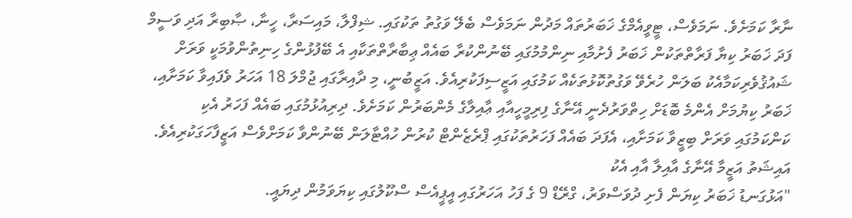ނާރާ ކަމަށެވެ. ނަމަވެސް، ޓީވީއެމްގެ ޚަބަރުތައް މަދުން ނަމަވެސް ބެލޭ ވަގުތު ތަކުގައި. ޝިފްލާ، މައިސަރާ، ހީނާ، ޞާބިރާ އަދި ވަސީމް ފަދަ ޚަބަރު ކިޔާ ފަރާތްތަކުން ޚަބަރު ފެށުމާއި ނިންމުމުގައި ބޭނުންކުރާ ބައެއް ޢިބާރާތްތަކާއި އެ ބޭފުޅުންގެ ހިނިތުންވުމަކީ ވަރަށް ޝައުޤުވެރިކަމާއެކު ބަލަން ހުރެވޭ ވަގުތުކޮޅުތަކެއް ކަމުގައި އަޒީސިފަކުރިއެވެ. އަޒީބުނީ، މި ދާއިރާގައި ޖުމްލަ 18 އަހަރު ވެފައިވާ ކަމަށާއި، ޚަބަރު ކިޔުމަށް އެންމެ ބޮޑަށް ހިތްވަރުދެނީ އޭނާގެ ފިރިމީހީއާއި ޢާއިލާގެ މެންބަރުން ކަމަށެވެ. ދިރިއުޅުމުގައި ބައެއް ފަހަރު އެކި ކަންކަމުގައި ވަރަށް ބިޒީވާ ކަމަށާއި، އެފަދަ ބައެއް ފަހަރުތަކުގައި ޕްރެޒެންޓް ކުރުން ހުއްޓާލަން ބޭނުންވާ ކަމަށްވެސް އަޒީފާހަގަކުރިއެވެ.
އައިޝަތު އަޒީމާ އޭނާގެ އާއިލާ އާއި އެކު
"އަޅުގަނޑު ޚަބަރު ކިޔަން ފެށި ދުވަސްވަރު، ގްރޭޑް 9 ގެ ފަހު އަހަރުގައި އީޕީއެސް ސްކޫލުގައި ކިޔަވަމުން ދިޔައީ.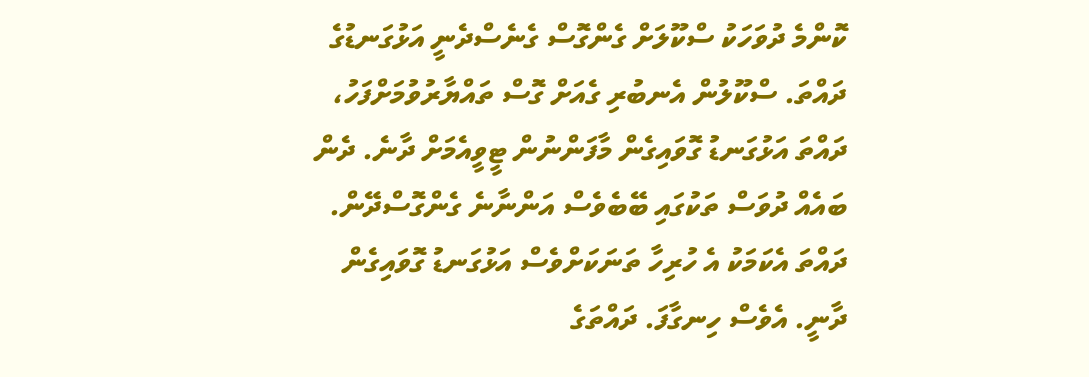ކޮންމެ ދުވަހަކު ސްކޫލަށް ގެންގޮސް ގެނެސްދެނީ އަޅުގަނޑުގެ ދައްތަ. ސްކޫލުން އެނބުރި ގެއަށް ގޮސް ތައްޔާރުވުމަށްފަހު، ދައްތަ އަޅުގަނޑު ގޮވައިގެން މާފަންނުން ޓީވީއެމަށް ދާނެ. ދެން ބައެއް ދުވަސް ތަކުގައި ބޭބެވެސް އަންނާނެ ގެންގޮސްދޭން. ދައްތަ އެކަމަކު އެ ހުރިހާ ތަނަކަށްވެސް އަޅުގަނޑު ގޮވައިގެން ދާނީ. އެވެސް ހިނގާފަ. ދައްތަގެ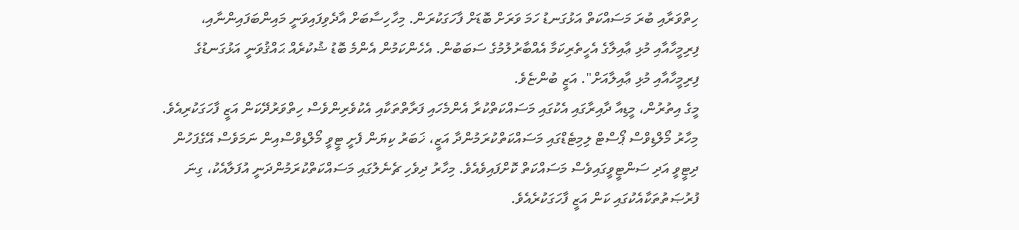ހިތްވަރާއި ބުރަ މަސައްކަތް އަޅުގަނޑު ހަމަ ވަރަށް ބޮޑަށް ފާހަގަކުރަން. މިހާހިސާބަށް އާދެވިފައިވަނީ މައިންބަފައިންނާއި، ފިރިމީހާއާއި މުޅި ޢާއިލާގެ އެހީތެރިކަމާ އެއްބާރުލުމުގެ ސަބަބުން. އެހެންކަމުން އެންމެ ބޮޑު ޝުކުރެއް ޙައްޤުވަނީ އަޅުގަނޑުގެ ފިރިމީހާއާއި މުޅި ޢާއިލާއަށް". އަޒީ ބުންޏެވެ.
މީގެ އިތުރުން، މީޑިއާ ދާއިރާގައި އެކުގައި މަސައްކަތްކުރާ އެންމެހައި ފަރާތްތަކާއި އެކުވެރިންވެސް ހިތްވަރުދޭކަން އަޒީ ފާހަގަކުރިއެވެ. މިހާރު މޯލްޑިވްސް ޕޯސްޓް ލިމިޓެޑްގައި މަސައްކަތްކުރަމުންދާ އަޒީ، ޚަބަރު ކިޔަން ފެށީ ޓީވީ މޯލްޑިވްސްއިން ނަމަވެސް އޭގެފަހުން ދިޓީވީ އަދި ސަންޓީވީގައިވެސް މަސައްކަތް ކޮށްފައިވެއެވެ. މިހާރު ދިވެހި ޗެނެލުގައި މަސައްކަތްކުރަމުންދަނީ އުފަލާއެކު، ގިނަ ފުރުޞަތުތަކާއެކުގައި ކަން އަޒީ ފާހަގަކުރެއެވެ.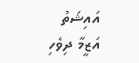އައިޝަތު އަޒީމާ ދިވެހި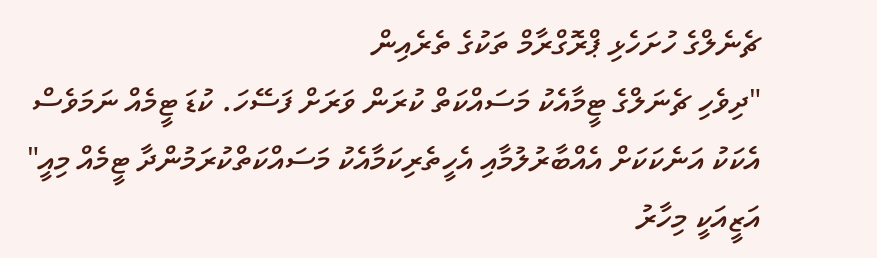ޗެނެލްގެ ހުށަހެޅި ޕްރޮގްރާމް ތަކުގެ ތެރެއިން
"ދިވެހި ޗެނަލްގެ ޓީމާއެކު މަސައްކަތް ކުރަން ވަރަށް ފަސޭހަ. ކުޑަ ޓީމެއް ނަމަވެސް އެކަކު އަނެކަކަށް އެއްބާރުލުމާއި އެހީތެރިކަމާއެކު މަސައްކަތްކުރަމުންދާ ޓީމެއް މިއީ" އަޒީއަކީ މިހާރު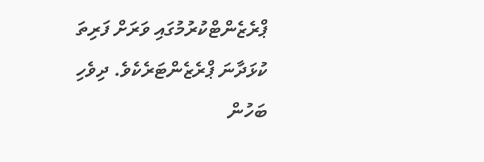ޕްރެޒެންޓްކުރުމުގައި ވަރަށް ފަރިތަ ކުޅަދާނަ ޕްރެޒެންޓަރެކެވެ. ދިވެހި ބަހުން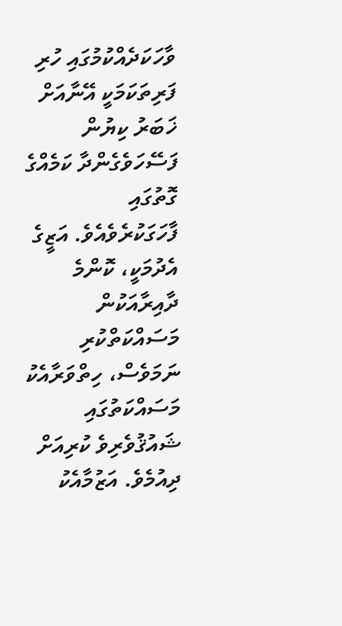ވާހަކަދެއްކުމުގައި ހުރި ފަރިތަކަމަކީ އޭނާއަށް ޚަބަރު ކިޔުން ފަސޭހަވެގެންދާ ކަމެއްގެ ގޮތުގައި ފާހަގަކުރެވެއެވެ. އަޒީގެ އެދުމަކީ، ކޮންމެ ދާއިރާއަކުން މަސައްކަތްކުރި ނަމަވެސް، ހިތްވަރާއެކު މަސައްކަތުގައި ޝައުޤުވެރިވެ ކުރިއަށް ދިއުމެވެ. އަޒުމާއެކު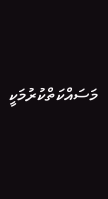މަސައްކަތްކުރުމަކީ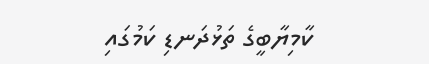ކާމިޔާބީގެ ތަޅުދަނޑި ކަމުގައި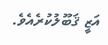އަޒީ ޤަބޫލުކުރެއެވެ.